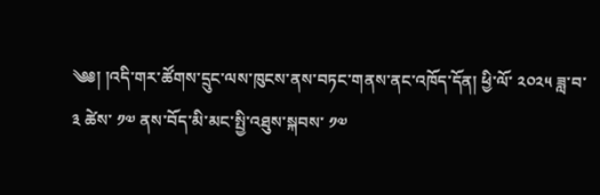༄༅། །འདི་གར་ཚོགས་དྲུང་ལས་ཁུངས་ནས་བཏང་གནས་ནང་འཁོད་དོན། ཕྱི་ལོ་ ༢༠༢༥ ཟླ་བ་ ༣ ཚེས་ ༡༧ ནས་བོད་མི་མང་སྤྱི་འཐུས་སྐབས་ ༡༧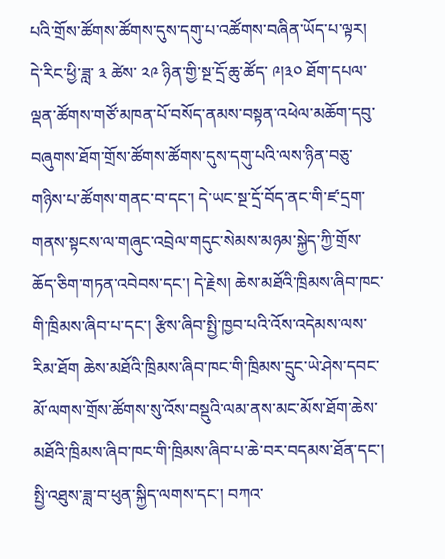པའི་གྲོས་ཚོགས་ཚོགས་དུས་དགུ་པ་འཚོགས་བཞིན་ཡོད་པ་ལྟར། དེ་རིང་ཕྱི་ཟླ་ ༣ ཚེས་ ༢༩ ཉིན་གྱི་སྔ་དྲོ་ཆུ་ཚོད་ ༩།༣༠ ཐོག་དཔལ་ལྡན་ཚོགས་གཙོ་མཁན་པོ་བསོད་ནམས་བསྟན་འཕེལ་མཆོག་དབུ་བཞུགས་ཐོག་གྲོས་ཚོགས་ཚོགས་དུས་དགུ་པའི་ལས་ཉིན་བཅུ་གཉིས་པ་ཚོགས་གནང་བ་དང་། དེ་ཡང་སྔ་དྲོ་བོད་ནང་གི་ཛ་དྲག་གནས་སྟངས་ལ་གཞུང་འབྲེལ་གདུང་སེམས་མཉམ་སྐྱེད་ཀྱི་གྲོས་ཆོད་ཅིག་གཏན་འབེབས་དང་། དེ་རྗེས། ཆེས་མཐོའི་ཁྲིམས་ཞིབ་ཁང་གི་ཁྲིམས་ཞིབ་པ་དང་། རྩིས་ཞིབ་སྤྱི་ཁྱབ་པའི་འོས་འདེམས་ལས་རིམ་ཐོག ཆེས་མཐོའི་ཁྲིམས་ཞིབ་ཁང་གི་ཁྲིམས་དྲུང་ཡེ་ཤེས་དབང་མོ་ལགས་གྲོས་ཚོགས་སུ་འོས་བསྡུའི་ལམ་ནས་མང་མོས་ཐོག་ཆེས་མཐོའི་ཁྲིམས་ཞིབ་ཁང་གི་ཁྲིམས་ཞིབ་པ་ཆེ་བར་བདམས་ཐོན་དང་། སྤྱི་འཐུས་ཟླ་བ་ཕུན་སྐྱིད་ལགས་དང་། བཀའ་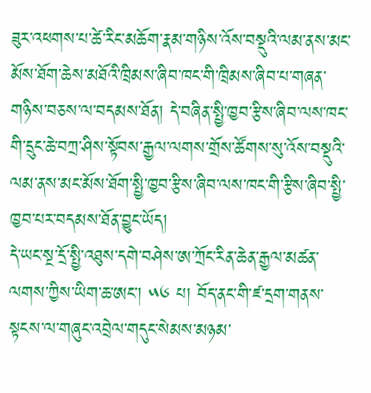ཟུར་འཕགས་པ་ཚེ་རིང་མཆོག་རྣམ་གཉིས་འོས་བསྡུའི་ལམ་ནས་མང་མོས་ཐོག་ཆེས་མཐོའི་ཁྲིམས་ཞིབ་ཁང་གི་ཁྲིམས་ཞིབ་པ་གཞན་གཉིས་བཅས་ལ་བདམས་ཐོན། དེ་བཞིན་སྤྱི་ཁྱབ་རྩིས་ཞིབ་ལས་ཁང་གི་དྲུང་ཆེ་བཀྲ་ཤིས་སྟོབས་རྒྱལ་ལགས་གྲོས་ཚོགས་སུ་འོས་བསྡུའི་ལམ་ནས་མང་མོས་ཐོག་སྤྱི་ཁྱབ་རྩིས་ཞིབ་ལས་ཁང་གི་རྩིས་ཞིབ་སྤྱི་ཁྱབ་པར་བདམས་ཐོན་བྱུང་ཡོད།
དེ་ཡང་སྔ་དྲོ་སྤྱི་འཐུས་དགེ་བཤེས་ཨ་ཀྲོང་རིན་ཆེན་རྒྱལ་མཚན་ལགས་ཀྱིས་ཡིག་ཆ་ཨང་། ༥༦ པ། བོད་ནང་གི་ཛ་དྲག་གནས་སྟངས་ལ་གཞུང་འབྲེལ་གདུང་སེམས་མཉམ་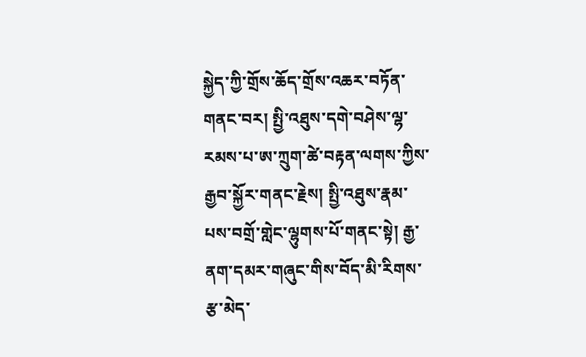སྐྱེད་ཀྱི་གྲོས་ཆོད་གྲོས་འཆར་བཏོན་གནང་བར། སྤྱི་འཐུས་དགེ་བཤེས་ལྷ་རམས་པ་ཨ་ཀྲུག་ཚེ་བརྟན་ལགས་ཀྱིས་རྒྱབ་སྐྱོར་གནང་རྗེས། སྤྱི་འཐུས་རྣམ་པས་བགྲོ་གླེང་ལྷུགས་པོ་གནང་སྟེ། རྒྱ་ནག་དམར་གཞུང་གིས་བོད་མི་རིགས་རྩ་མེད་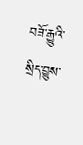བཟོ་རྒྱུའི་སྲིད་བྱུས་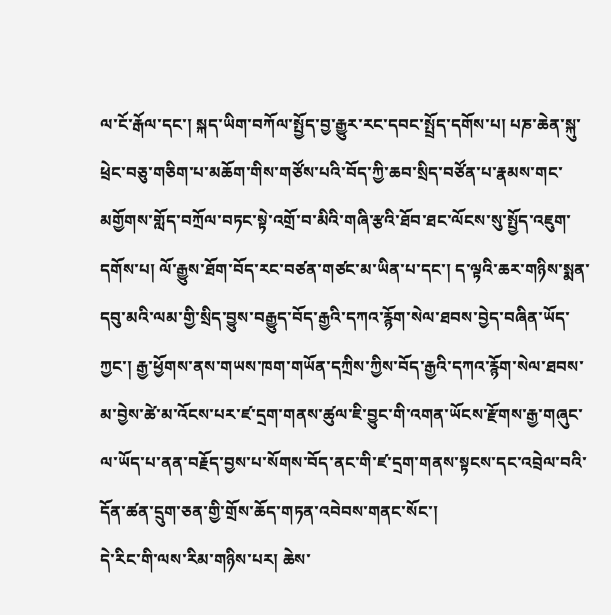ལ་ངོ་རྒོལ་དང་། སྐད་ཡིག་བཀོལ་སྤྱོད་བྱ་རྒྱུར་རང་དབང་སྤྲོད་དགོས་པ། པཎ་ཆེན་སྐུ་ཕྲེང་བཅུ་གཅིག་པ་མཆོག་གིས་གཙོས་པའི་བོད་ཀྱི་ཆབ་སྲིད་བཙོན་པ་རྣམས་གང་མགྱོགས་གློད་བཀྲོལ་བཏང་སྟེ་འགྲོ་བ་མིའི་གཞི་རྩའི་ཐོབ་ཐང་ལོངས་སུ་སྤྱོད་འཇུག་དགོས་པ། ལོ་རྒྱུས་ཐོག་བོད་རང་བཙན་གཙང་མ་ཡིན་པ་དང་། ད་ལྟའི་ཆར་གཉིས་སྨན་དབུ་མའི་ལམ་གྱི་སྲིད་བྱུས་བརྒྱུད་བོད་རྒྱའི་དཀའ་རྙོག་སེལ་ཐབས་བྱེད་བཞིན་ཡོད་ཀྱང་། རྒྱ་ཕྱོགས་ནས་གཡས་ཁག་གཡོན་དཀྲིས་ཀྱིས་བོད་རྒྱའི་དཀའ་རྙོག་སེལ་ཐབས་མ་བྱེས་ཚེ་མ་འོངས་པར་ཛ་དྲག་གནས་ཚུལ་ཇི་བྱུང་གི་འགན་ཡོངས་རྫོགས་རྒྱ་གཞུང་ལ་ཡོད་པ་ནན་བརྗོད་བྱས་པ་སོགས་བོད་ནང་གི་ཛ་དྲག་གནས་སྟངས་དང་འབྲེལ་བའི་དོན་ཚན་དྲུག་ཅན་གྱི་གྲོས་ཆོད་གཏན་འབེབས་གནང་སོང་།
དེ་རིང་གི་ལས་རིམ་གཉིས་པར། ཆེས་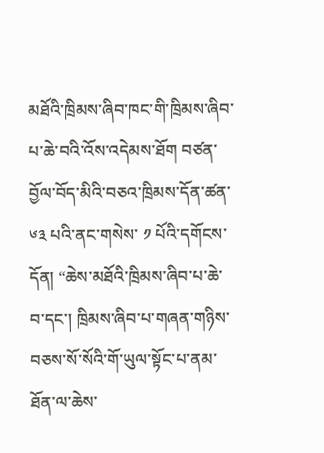མཐོའི་ཁྲིམས་ཞིབ་ཁང་གི་ཁྲིམས་ཞིབ་པ་ཆེ་བའི་འོས་འདེམས་ཐོག བཙན་བྱོལ་བོད་མིའི་བཅའ་ཁྲིམས་དོན་ཚན་ ༦༣ པའི་ནང་གསེས་ ༡ པོའི་དགོངས་དོན། “ཆེས་མཐོའི་ཁྲིམས་ཞིབ་པ་ཆེ་བ་དང་། ཁྲིམས་ཞིབ་པ་གཞན་གཉིས་བཅས་སོ་སོའི་གོ་ཡུལ་སྟོང་པ་ནམ་ཐོན་ལ་ཆེས་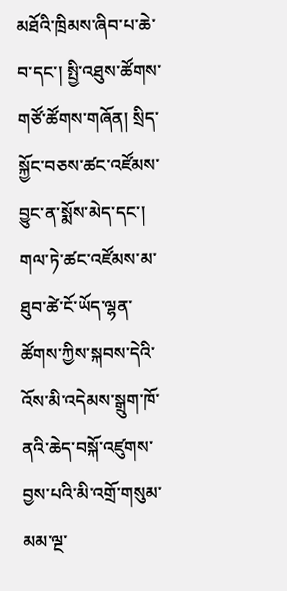མཐོའི་ཁྲིམས་ཞིབ་པ་ཆེ་བ་དང་། སྤྱི་འཐུས་ཚོགས་གཙོ་ཚོགས་གཞོན། སྲིད་སྐྱོང་བཅས་ཚང་འཛོམས་བྱུང་ན་སྨོས་མེད་དང་། གལ་ཏེ་ཚང་འཛོམས་མ་ཐུབ་ཚེ་ངོ་ཡོད་ལྷན་ཚོགས་ཀྱིས་སྐབས་དེའི་འོས་མི་འདེམས་སྒྲུག་ཁོ་ནའི་ཆེད་བསྐོ་འཛུགས་བྱས་པའི་མི་འགྲོ་གསུམ་མམ་ལྔ་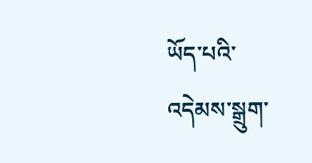ཡོད་པའི་འདེམས་སྒྲུག་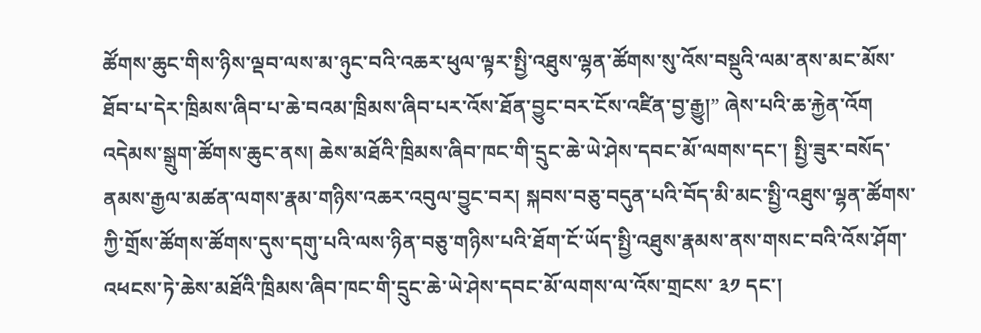ཚོགས་ཆུང་གིས་ཉིས་ལྡབ་ལས་མ་ཉུང་བའི་འཆར་ཕུལ་ལྟར་སྤྱི་འཐུས་ལྷན་ཚོགས་སུ་འོས་བསྡུའི་ལམ་ནས་མང་མོས་ཐོབ་པ་དེར་ཁྲིམས་ཞིབ་པ་ཆེ་བའམ་ཁྲིམས་ཞིབ་པར་འོས་ཐོན་བྱུང་བར་ངོས་འཛིན་བྱ་རྒྱུ།” ཞེས་པའི་ཆ་རྐྱེན་འོག འདེམས་སྒྲུག་ཚོགས་ཆུང་ནས། ཆེས་མཐོའི་ཁྲིམས་ཞིབ་ཁང་གི་དྲུང་ཆེ་ཡེ་ཤེས་དབང་མོ་ལགས་དང་། སྤྱི་ཟུར་བསོད་ནམས་རྒྱལ་མཚན་ལགས་རྣམ་གཉིས་འཆར་འབུལ་བྱུང་བར། སྐབས་བཅུ་བདུན་པའི་བོད་མི་མང་སྤྱི་འཐུས་ལྷན་ཚོགས་ཀྱི་གྲོས་ཚོགས་ཚོགས་དུས་དགུ་པའི་ལས་ཉིན་བཅུ་གཉིས་པའི་ཐོག་ངོ་ཡོད་སྤྱི་འཐུས་རྣམས་ནས་གསང་བའི་འོས་ཤོག་འཕངས་ཏེ་ཆེས་མཐོའི་ཁྲིམས་ཞིབ་ཁང་གི་དྲུང་ཆེ་ཡེ་ཤེས་དབང་མོ་ལགས་ལ་འོས་གྲངས་ ༣༡ དང་།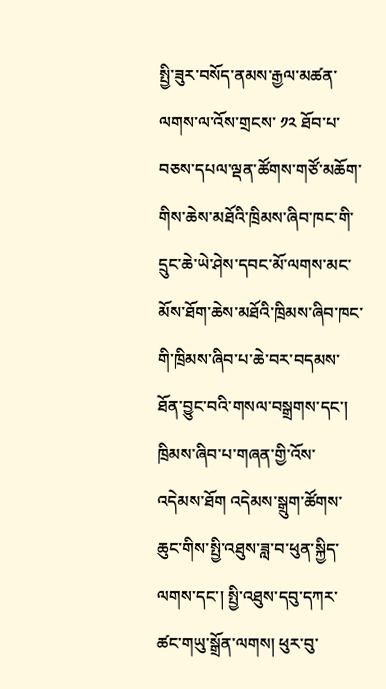སྤྱི་ཟུར་བསོད་ནམས་རྒྱལ་མཚན་ལགས་ལ་འོས་གྲངས་ ༡༢ ཐོབ་པ་བཅས་དཔལ་ལྡན་ཚོགས་གཙོ་མཆོག་གིས་ཆེས་མཐོའི་ཁྲིམས་ཞིབ་ཁང་གི་དྲུང་ཆེ་ཡེ་ཤེས་དབང་མོ་ལགས་མང་མོས་ཐོག་ཆེས་མཐོའི་ཁྲིམས་ཞིབ་ཁང་གི་ཁྲིམས་ཞིབ་པ་ཆེ་བར་བདམས་ཐོན་བྱུང་བའི་གསལ་བསྒྲགས་དང་།
ཁྲིམས་ཞིབ་པ་གཞན་གྱི་འོས་འདེམས་ཐོག འདེམས་སྒྲུག་ཚོགས་ཆུང་གིས་སྤྱི་འཐུས་ཟླ་བ་ཕུན་སྐྱིད་ལགས་དང་། སྤྱི་འཐུས་དབུ་དཀར་ཚང་གཡུ་སྒྲོན་ལགས། ཕུར་བུ་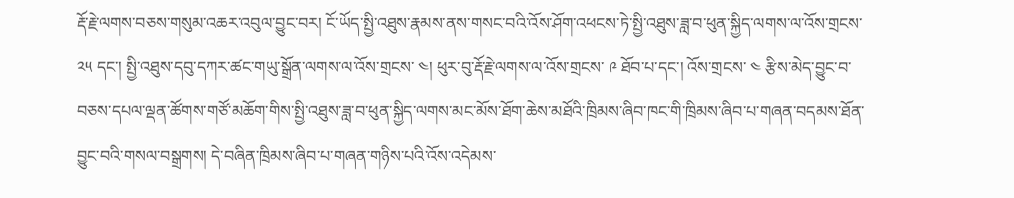རྡོ་རྗེ་ལགས་བཅས་གསུམ་འཆར་འབུལ་བྱུང་བར། ངོ་ཡོད་སྤྱི་འཐུས་རྣམས་ནས་གསང་བའི་འོས་ཤོག་འཕངས་ཏེ་སྤྱི་འཐུས་ཟླ་བ་ཕུན་སྐྱིད་ལགས་ལ་འོས་གྲངས་ ༢༥ དང་། སྤྱི་འཐུས་དབུ་དཀར་ཚང་གཡུ་སྒྲོན་ལགས་ལ་འོས་གྲངས་ ༤། ཕུར་བུ་རྡོ་རྗེ་ལགས་ལ་འོས་གྲངས་ ༩ ཐོབ་པ་དང་། འོས་གྲངས་ ༤ རྩིས་མེད་བྱུང་བ་བཅས་དཔལ་ལྡན་ཚོགས་གཙོ་མཆོག་གིས་སྤྱི་འཐུས་ཟླ་བ་ཕུན་སྐྱིད་ལགས་མང་མོས་ཐོག་ཆེས་མཐོའི་ཁྲིམས་ཞིབ་ཁང་གི་ཁྲིམས་ཞིབ་པ་གཞན་བདམས་ཐོན་བྱུང་བའི་གསལ་བསྒྲགས། དེ་བཞིན་ཁྲིམས་ཞིབ་པ་གཞན་གཉིས་པའི་འོས་འདེམས་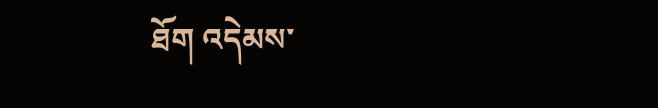ཐོག འདེམས་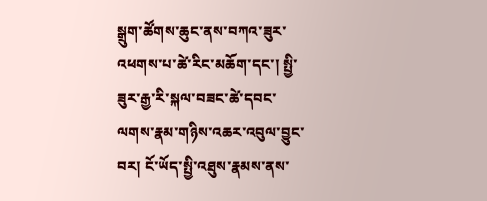སྒྲུག་ཚོགས་ཆུང་ནས་བཀའ་ཟུར་འཕགས་པ་ཚེ་རིང་མཆོག་དང་། སྤྱི་ཟུར་རྒྱ་རི་སྐལ་བཟང་ཚེ་དབང་ལགས་རྣམ་གཉིས་འཆར་འབུལ་བྱུང་བར། ངོ་ཡོད་སྤྱི་འཐུས་རྣམས་ནས་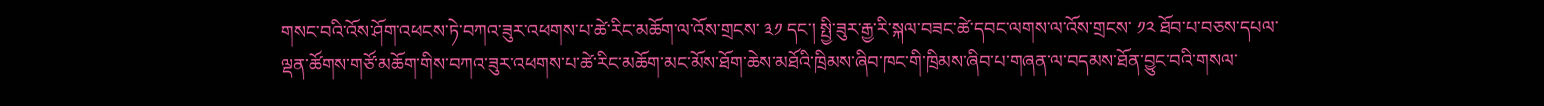གསང་བའི་འོས་ཤོག་འཕངས་ཏེ་བཀའ་ཟུར་འཕགས་པ་ཚེ་རིང་མཆོག་ལ་འོས་གྲངས་ ༣༡ དང་། སྤྱི་ཟུར་རྒྱ་རི་སྐལ་བཟང་ཚེ་དབང་ལགས་ལ་འོས་གྲངས་ ༡༢ ཐོབ་པ་བཅས་དཔལ་ལྡན་ཚོགས་གཙོ་མཆོག་གིས་བཀའ་ཟུར་འཕགས་པ་ཚེ་རིང་མཆོག་མང་མོས་ཐོག་ཆེས་མཐོའི་ཁྲིམས་ཞིབ་ཁང་གི་ཁྲིམས་ཞིབ་པ་གཞན་ལ་བདམས་ཐོན་བྱུང་བའི་གསལ་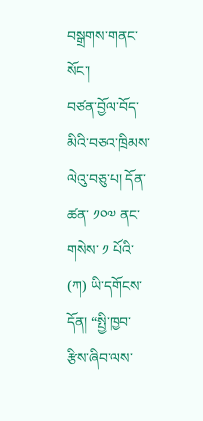བསྒྲགས་གནང་སོང་།
བཙན་བྱོལ་བོད་མིའི་བཅའ་ཁྲིམས་ལེའུ་བཅུ་པ། དོན་ཚན་ ༡༠༧ ནང་གསེས་ ༡ པོའི་ (ཀ) ཡི་དགོངས་དོན། “སྤྱི་ཁྱབ་རྩིས་ཞིབ་ལས་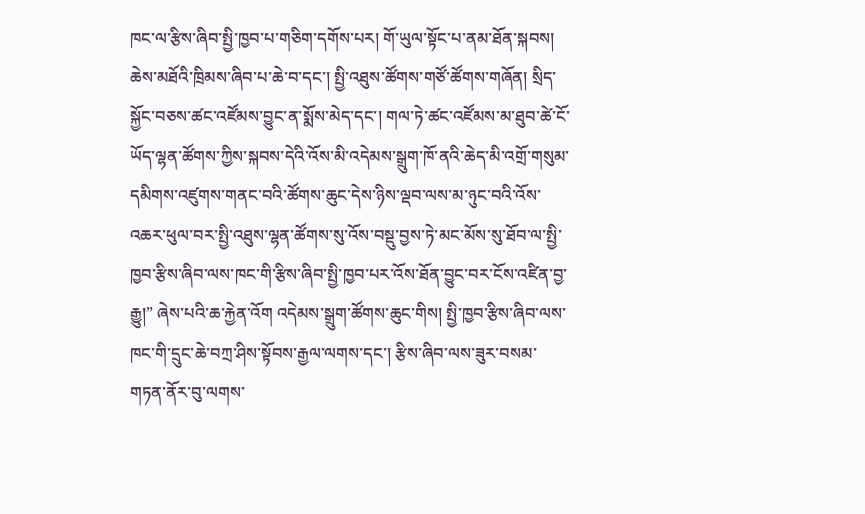ཁང་ལ་རྩིས་ཞིབ་སྤྱི་ཁྱབ་པ་གཅིག་དགོས་པར། གོ་ཡུལ་སྟོང་པ་ནམ་ཐོན་སྐབས། ཆེས་མཐོའི་ཁྲིམས་ཞིབ་པ་ཆེ་བ་དང་། སྤྱི་འཐུས་ཚོགས་གཙོ་ཚོགས་གཞོན། སྲིད་སྐྱོང་བཅས་ཚང་འཛོམས་བྱུང་ན་སྨོས་མེད་དང་། གལ་ཏེ་ཚང་འཛོམས་མ་ཐུབ་ཚེ་ངོ་ཡོད་ལྷན་ཚོགས་ཀྱིས་སྐབས་དེའི་འོས་མི་འདེམས་སྒྲུག་ཁོ་ནའི་ཆེད་མི་འགྲོ་གསུམ་དམིགས་འཛུགས་གནང་བའི་ཚོགས་ཆུང་དེས་ཉིས་ལྡབ་ལས་མ་ཉུང་བའི་འོས་འཆར་ཕུལ་བར་སྤྱི་འཐུས་ལྷན་ཚོགས་སུ་འོས་བསྡུ་བྱས་ཏེ་མང་མོས་སུ་ཐོབ་ལ་སྤྱི་ཁྱབ་རྩིས་ཞིབ་ལས་ཁང་གི་རྩིས་ཞིབ་སྤྱི་ཁྱབ་པར་འོས་ཐོན་བྱུང་བར་ངོས་འཛིན་བྱ་རྒྱུ།” ཞེས་པའི་ཆ་རྐྱེན་འོག འདེམས་སྒྲུག་ཚོགས་ཆུང་གིས། སྤྱི་ཁྱབ་རྩིས་ཞིབ་ལས་ཁང་གི་དྲུང་ཆེ་བཀྲ་ཤིས་སྟོབས་རྒྱལ་ལགས་དང་། རྩིས་ཞིབ་ལས་ཟུར་བསམ་གཏན་ནོར་བུ་ལགས་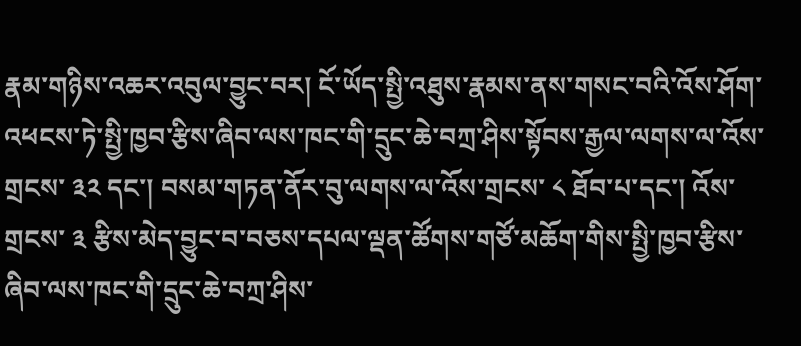རྣམ་གཉིས་འཆར་འབུལ་བྱུང་བར། ངོ་ཡོད་སྤྱི་འཐུས་རྣམས་ནས་གསང་བའི་འོས་ཤོག་འཕངས་ཏེ་སྤྱི་ཁྱབ་རྩིས་ཞིབ་ལས་ཁང་གི་དྲུང་ཆེ་བཀྲ་ཤིས་སྟོབས་རྒྱལ་ལགས་ལ་འོས་གྲངས་ ༣༢ དང་། བསམ་གཏན་ནོར་བུ་ལགས་ལ་འོས་གྲངས་ ༨ ཐོབ་པ་དང་། འོས་གྲངས་ ༣ རྩིས་མེད་བྱུང་བ་བཅས་དཔལ་ལྡན་ཚོགས་གཙོ་མཆོག་གིས་སྤྱི་ཁྱབ་རྩིས་ཞིབ་ལས་ཁང་གི་དྲུང་ཆེ་བཀྲ་ཤིས་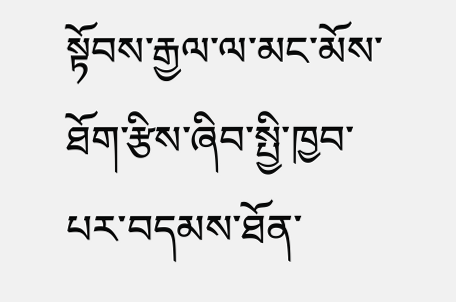སྟོབས་རྒྱལ་ལ་མང་མོས་ཐོག་རྩིས་ཞིབ་སྤྱི་ཁྱབ་པར་བདམས་ཐོན་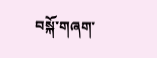བསྐོ་གཞག་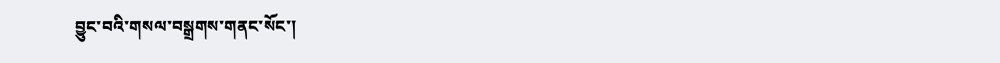བྱུང་བའི་གསལ་བསྒྲགས་གནང་སོང་།